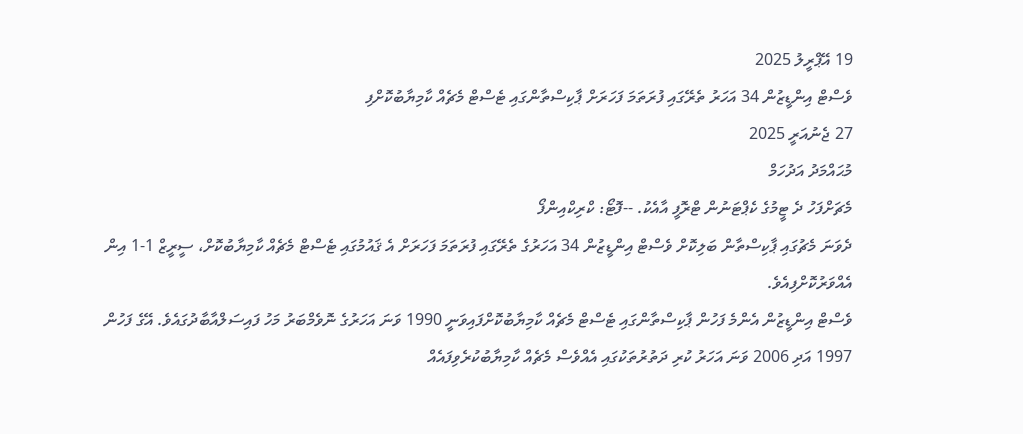19 އޭޕްރީލު 2025
ވެސްޓް އިންޑީޒުން 34 އަހަރު ތެރޭގައި ފުރަތަމަ ފަހަރަށް ޕާކިސްތާންގައި ޓެސްޓް މެޗެއް ކާމިޔާބުކޮށްފި
27 ޖެނުއަރީ 2025
މުޙައްމަދު އަދުހަމް
މެޗަށްފަހު ދެ ޓީމުގެ ކެޕްޓަނުން ޓްރޮފީ އާއެކު. --ފޮޓޯ: ކްރިކްއިންފޯ
ދެވަނަ މެޗުގައި ޕާކިސްތާން ބަލިކޮށް ވެސްޓް އިންޑީޒުން 34 އަހަރުގެ ތެރޭގައި ފުރަތަމަ ފަހަރަށް އެ ޤައުމުގައި ޓެސްޓް މެޗެއް ކާމިޔާބުކޮށް، ސީރީޒް 1-1 އިން އެއްވަރުކޮށްފިއެވެ.
ވެސްޓް އިންޑީޒުން އެންމެ ފަހުން ޕާކިސްތާންގައި ޓެސްޓް މެޗެއް ކާމިޔާބުކޮށްފައިވަނީ 1990 ވަނަ އަހަރުގެ ނޮވެމްބަރު މަހު ފައިސަލްއާބާދުގައެވެ. އޭގެ ފަހުން 1997 އަދި 2006 ވަނަ އަހަރު ކުރި ދަތުރުތަކުގައި އެއްވެސް މެޗެއް ކާމިޔާބުކުރެވިފައެއް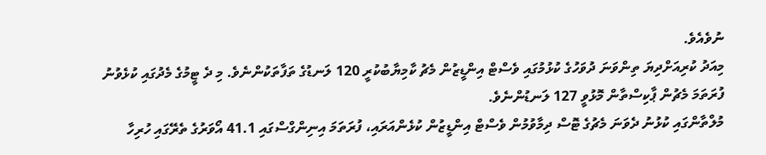ނުވެއެވެ.
މިއަދު ކުރިއަށްދިޔަ ތިންވަނަ ދުވަހުގެ ކުޅުމުގައި ވެސްޓް އިންޑީޒުން މެޗު ކާމިޔާބުކުރީ 120 ލަނޑުގެ ތަފާތަކުންނެވެ. މި ދެ ޓީމުގެ މެދުގައި ކުޅެވުނު ފުރަތަމަ މެޗުން ޕާކިސްތާން މޮޅުވީ 127 ލަނޑުންނެވެ.
މުލްތާންގައި ކުޅުނު ދެވަނަ މެޗުގެ ޓޮސް ދިމާވުމުން ވެސްޓް އިންޑީޒުން ކުޅެންއަރައި، ފުރަތަމަ އިނިންގްސްގައި 41.1 އޯވަރުގެ ތެރޭގައި ހުރިހާ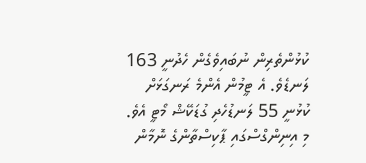ކުޅުންތެރިން ނުބައިވެގެން ހެދުނީ 163 ލަނޑެވެ. އެ ޓީމުން އެންމެ ރަނގަޅަށް ކުޅުނީ 55 ލަނޑުހެދި ގުޑަކޭޝް މޯޓީ އެވެ. މި އިނިންގްސްގައި ޕާކިސްތާންގެ ނޮމާން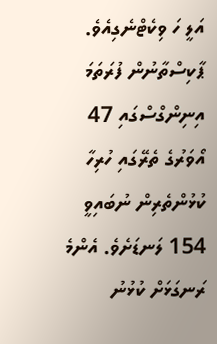އަލީ ހަ ވިކެޓްނެގިއެވެ.
ޕާކިސްތާނުން ފުރަތަމަ އިނިންގްސްގައި 47 އޯވަރުގެ ތެރޭގައި ހުރިހާ ކުޅުންތެރިން ނުބައިވީ 154 ލަނޑަށެވެ. އެންމެ ރަނގަޅަށް ކުޅުނު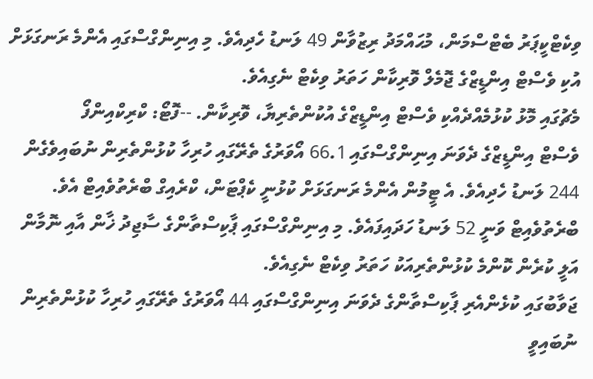ވިކެޓްކީޕަރު ބެޓްސްމަން، މުޙައްމަދު ރިޒުވާން 49 ލަނޑު ހެދިއެވެ. މި އިނިންގްސްގައި އެންމެ ރަނގަޅަށް އުކި ވެސްޓް އިންޑީޒްގެ ޖޮމެލް ވޮރިކާން ހަތަރު ވިކެޓް ނެގިއެވެ.
މެޗުގައި މޮޅު ކުޅުމެއްދެއްކި ވެސްޓް އިންޑީޒްގެ އުކުންތެރިޔާ، ވޮރިކާން. --ފޮޓޯ: ކްރިކްއިންފޯ
ވެސްޓް އިންޑީޒްގެ ދެވަނަ އިނިންގްސްގައި 66.1 އޯވަރުގެ ތެރޭގައި ހުރިހާ ކުޅުންތެރިން ނުބައިވެގެން 244 ލަނޑު ހެދިއެވެ. އެ ޓީމުން އެންމެ ރަނގަޅަށް ކުޅުނީ ކެޕްޓަން، ކްރެއިގް ބްރެތުވެއިޓް އެވެ. ބްރެތުވެއިޓް ވަނީ 52 ލަނޑު ހަދައިފައެވެ. މި އިނިންގްސްގައި ޕާކިސްތާންގެ ސާޖިދު ޚާން އާއި ނޮމާން އަލީ ކުރެން ކޮންމެ ކުޅުންތެރިއަކު ހަތަރު ވިކެޓް ނެގިއެވެ.
ޖަވާބުގައި ކުޅެންއެރި ޕާކިސްތާންގެ ދެވަނަ އިނިންގްސްގައި 44 އޯވަރުގެ ތެރޭގައި ހުރިހާ ކުޅުންތެރިން ނުބައިވީ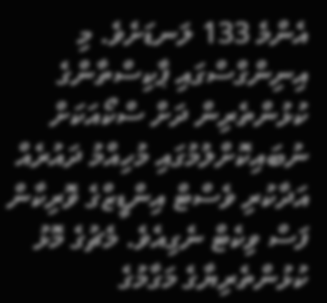އެންމެ 133 ލަނޑަށެވެ. މި އިނިންގްސްގައި ޕާކިސްތާންގެ ކުޅުންތެރިން ދަށް ސްކޯއަކަށް ނުބައިކޮށްލުމުގައި މުހިއްމު ދައުރެއް އަދާކުރި ވެސްޓް އިންޑީޒްގެ ވޮރިކާން ފަސް ވިކެޓް ނެގިއެވެ. މެޗުގެ މޮޅު ކުޅުންތެރިޔާގެ މަގާމުގެ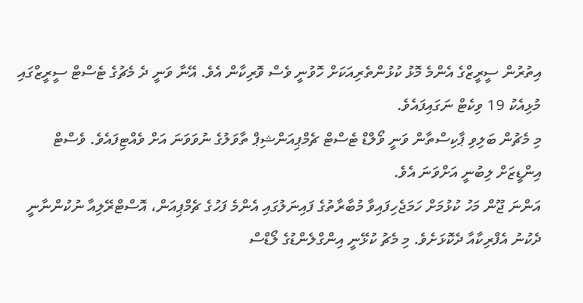އިތުރުން ސީރީޒްގެ އެންމެ މޮޅު ކުޅުންތެރިއަކަށް ހޮވުނީ ވެސް ވޮރިކާން އެވެ. އޭނާ ވަނީ ދެ މެޗުގެ ޓެސްޓް ސީރީޒްގައި މުޅިއެކު 19 ވިކެޓް ނަގައިފައެވެ.
މި މެޗުން ބަލިވި ޕާކިސްތާން ވަނީ ވޯލްޑް ޓެސްޓް ޗެމްޕިއަންޝިޕް ތާވަލުގެ ނުވަވަނަ އަށް ވެއްޓިފައެވެ. ވެސްޓް އިންޑީޒަށް ލިބުނީ އަށްވަނަ އެވެ.
އަންނަ ޖޫން މަހު ކުޅުމަށް ހަމަޖެހިފައިވާ މުބާރާތުގެ ފައިނަލުގައި އެންމެ ފަހުގެ ޗެމްޕިއަން، އޮސްޓްރޭލިއާ ނުކުންނާނީ ދެކުނު އެފްރިކާއާ ދެކޮޅަށެވެ. މި މެޗު ކުޅޭނީ އިންގްލެންޑުގެ ލޯޑްސް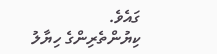ގައެވެ.
ކިޔުންތެރިންގެ ހިޔާލު